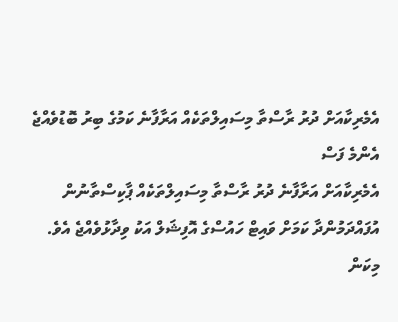އެމެރިކާއަށް ދުރު ރާސްތާ މިސައިލްތަކެއް އަރާފާނެ ކަމުގެ ބިރު ބޮޑުވެއްޖެ
އެންމެ ފަސް
އެމެރިކާއަށް އަރާފާނެ ދުރު ރާސްތާ މިސައިލްތަކެއް ޕާކިސްތާނުން އުފައްދަމުންދާ ކަމަށް ވައިޓް ހައުސްގެ އޮފިޝަލް އަކު ވިދާޅުވެއްޖެ އެވެ.
މިކަން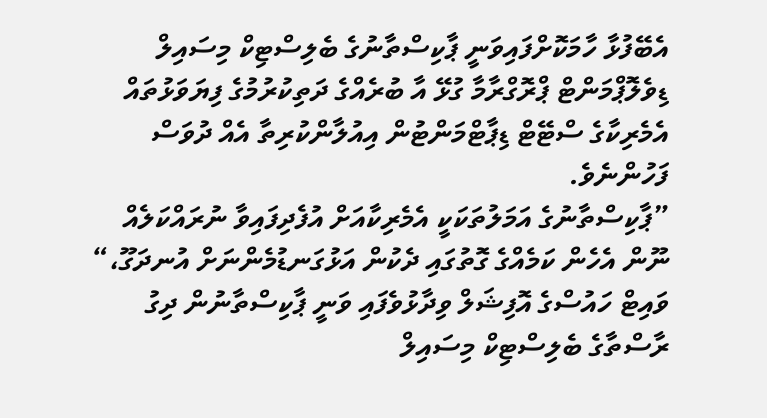އެބޭފުޅާ ހާމަކޮށްފައިވަނީ ޕާކިސްތާނުގެ ބެލިސްޓިކް މިސައިލް ޑިވެލޮޕްމަންޓް ޕްރޮގްރާމާ ގުޅޭ އާ ބުރެއްގެ ދަތިކުރުމުގެ ފިޔަވަޅުތައް އެމެރިކާގެ ސްޓޭޓް ޑިޕާޓްމަންޓުން އިއުލާންކުރިތާ އެއް ދުވަސް ފަހުންނެވެ.
”ޕާކިސްތާނުގެ އަމަލުތަކަކީ އެމެރިކާއަށް އުފެދިފައިވާ ނުރައްކަލެއް ނޫން އެހެން ކަމެއްގެ ގޮތުގައި ދެކުން އަޅުގަނޑުމެންނަށް އުނދަގޫ،“
ވައިޓް ހައުސްގެ އޮފިޝަލް ވިދާޅުވެފައި ވަނީ ޕާކިސްތާނުން ދިގު ރާސްތާގެ ބެލިސްޓިކް މިސައިލް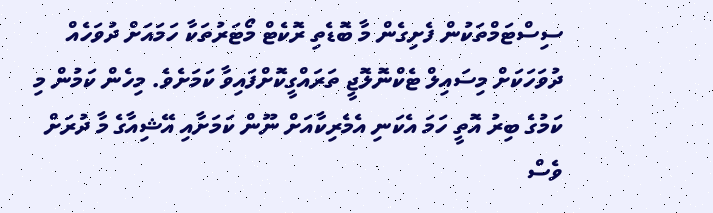ސިސްޓަމްތަކުން ފެށިގެން މާ ބޮޑެތި ރޮކެޓް މޯޓަރުތަކާ ހަމައަށް ދުވަހެއް ދުވަހަކަށް މިސައިލް ޓެކްނޮލޮޖީ ތަރައްގީކޮށްފައިވާ ކަމަށެވެ. މިހެން ކަމުން މި ކަމުގެ ބިރު އޮތީ ހަމަ އެކަނި އެމެރިކާއަށް ނޫން ކަމަށާއި އޭޝިއާގެ މާ ދުރަށް ވެސް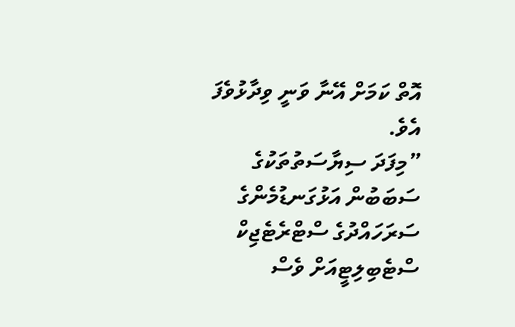އޮތް ކަމަށް އޭނާ ވަނީ ވިދާޅުވެފަ އެވެ.
”މިފަދަ ސިޔާސަތުތަކުގެ ސަބަބުން އަޅުގަނޑުމެންގެ ސަރަހައްދުގެ ސްޓްރެޓެޖިކް ސްޓެބިލިޓީއަށް ވެސް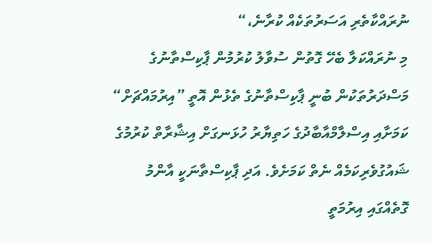ނުރައްކާތެރި އަސަރުތަކެއް ކުރާނެ،“
މި ނުރައްކަލާ ބެހޭ ގޮތުން ސުވާލު ކުރުމުން ޕާކިސްތާނުގެ މަސްދަރުތަކުން ބުނީ ޕާކިސްތާނުގެ ތެޅުން އޮތީ ”އިރުމައްޗަށް“ ކަމަށާއި އިސްލާމްއާބާދުގެ ހަތިޔާރު ހުޅަނގަށް އިޝާރާތް ކުރުމުގެ ޝައުގުވެރިކަމެއް ނެތް ކަމަށެވެ. އަދި ޕާކިސްތާނަކީ އާންމު ގޮތެއްގައި އިރުމަތީ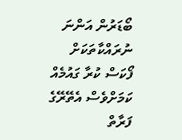ބޯޑަރުން އަންނަ ނުރައްކާތަކަށް ފޯކަސް ކުރާ ގައުމެއް ކަމަށްވެސް އެތޭރޭގެ ފަރާތް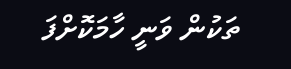ތަކުން ވަނީ ހާމަކޮށްފަ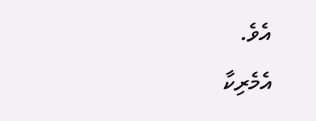އެވެ.
އެމެރިކާ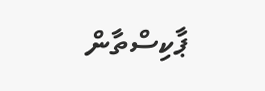ޕާކިސްތާން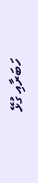ހަބަރާއި ގުޅޭ